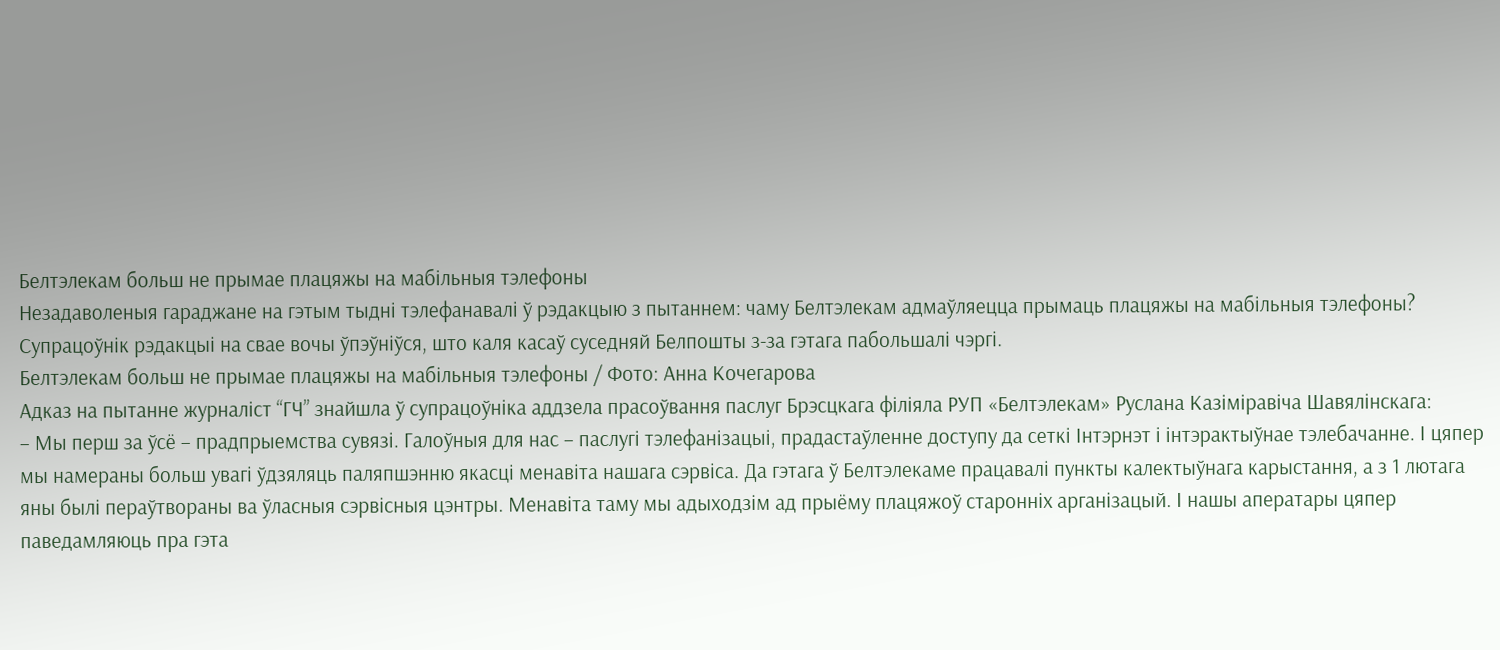Белтэлекам больш не прымае плацяжы на мабільныя тэлефоны
Незадаволеныя гараджане на гэтым тыдні тэлефанавалі ў рэдакцыю з пытаннем: чаму Белтэлекам адмаўляецца прымаць плацяжы на мабільныя тэлефоны? Супрацоўнік рэдакцыі на свае вочы ўпэўніўся, што каля касаў суседняй Белпошты з-за гэтага пабольшалі чэргі.
Белтэлекам больш не прымае плацяжы на мабільныя тэлефоны / Фото: Анна Кочегарова
Адказ на пытанне журналіст “ГЧ” знайшла ў супрацоўніка аддзела прасоўвання паслуг Брэсцкага філіяла РУП «Белтэлекам» Руслана Казіміравіча Шавялінскага:
– Мы перш за ўсё – прадпрыемства сувязі. Галоўныя для нас – паслугі тэлефанізацыі, прадастаўленне доступу да сеткі Інтэрнэт і інтэрактыўнае тэлебачанне. І цяпер мы намераны больш увагі ўдзяляць паляпшэнню якасці менавіта нашага сэрвіса. Да гэтага ў Белтэлекаме працавалі пункты калектыўнага карыстання, а з 1 лютага яны былі пераўтвораны ва ўласныя сэрвісныя цэнтры. Менавіта таму мы адыходзім ад прыёму плацяжоў старонніх арганізацый. І нашы аператары цяпер паведамляюць пра гэта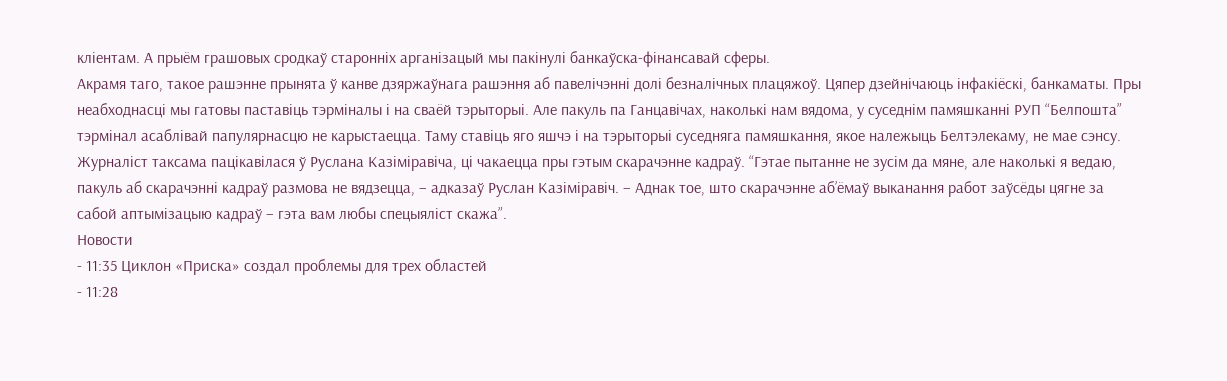кліентам. А прыём грашовых сродкаў старонніх арганізацый мы пакінулі банкаўска-фінансавай сферы.
Акрамя таго, такое рашэнне прынята ў канве дзяржаўнага рашэння аб павелічэнні долі безналічных плацяжоў. Цяпер дзейнічаюць інфакіёскі, банкаматы. Пры неабходнасці мы гатовы паставіць тэрміналы і на сваёй тэрыторыі. Але пакуль па Ганцавічах, наколькі нам вядома, у суседнім памяшканні РУП “Белпошта” тэрмінал асаблівай папулярнасцю не карыстаецца. Таму ставіць яго яшчэ і на тэрыторыі суседняга памяшкання, якое належыць Белтэлекаму, не мае сэнсу.
Журналіст таксама пацікавілася ў Руслана Казіміравіча, ці чакаецца пры гэтым скарачэнне кадраў. “Гэтае пытанне не зусім да мяне, але наколькі я ведаю, пакуль аб скарачэнні кадраў размова не вядзецца, – адказаў Руслан Казіміравіч. – Аднак тое, што скарачэнне аб’ёмаў выканання работ заўсёды цягне за сабой аптымізацыю кадраў – гэта вам любы спецыяліст скажа”.
Новости
- 11:35 Циклон «Приска» создал проблемы для трех областей
- 11:28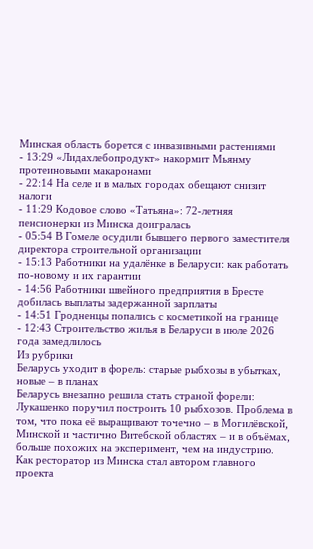Минская область борется с инвазивными растениями
- 13:29 «Лидахлебопродукт» накормит Мьянму протеиновыми макаронами
- 22:14 На селе и в малых городах обещают снизит налоги
- 11:29 Кодовое слово «Татьяна»: 72-летняя пенсионерки из Минска доигралась
- 05:54 В Гомеле осудили бывшего первого заместителя директора строительной организации
- 15:13 Работники на удалёнке в Беларуси: как работать по-новому и их гарантии
- 14:56 Работники швейного предприятия в Бресте добилась выплаты задержанной зарплаты
- 14:51 Гродненцы попались с косметикой на границе
- 12:43 Строительство жилья в Беларуси в июле 2026 года замедлилось
Из рубрики
Беларусь уходит в форель: старые рыбхозы в убытках, новые – в планах
Беларусь внезапно решила стать страной форели: Лукашенко поручил построить 10 рыбхозов. Проблема в том, что пока её выращивают точечно – в Могилёвской, Минской и частично Витебской областях – и в объёмах, больше похожих на эксперимент, чем на индустрию.
Как ресторатор из Минска стал автором главного проекта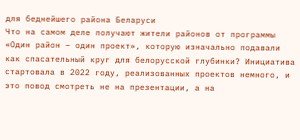для беднейшего района Беларуси
Что на самом деле получают жители районов от программы «Один район – один проект», которую изначально подавали как спасательный круг для белорусской глубинки? Инициатива стартовала в 2022 году, реализованных проектов немного, и это повод смотреть не на презентации, а на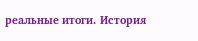реальные итоги. История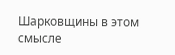Шарковщины в этом смысле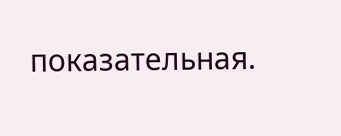показательная.